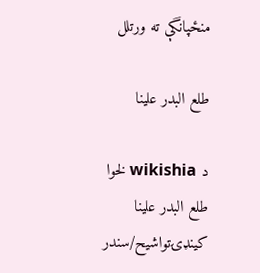منځپانگې ته ورتلل

طلع البدر علینا

د wikishia لخوا
طلع البدر علینا
کينډۍتواشیح/سندر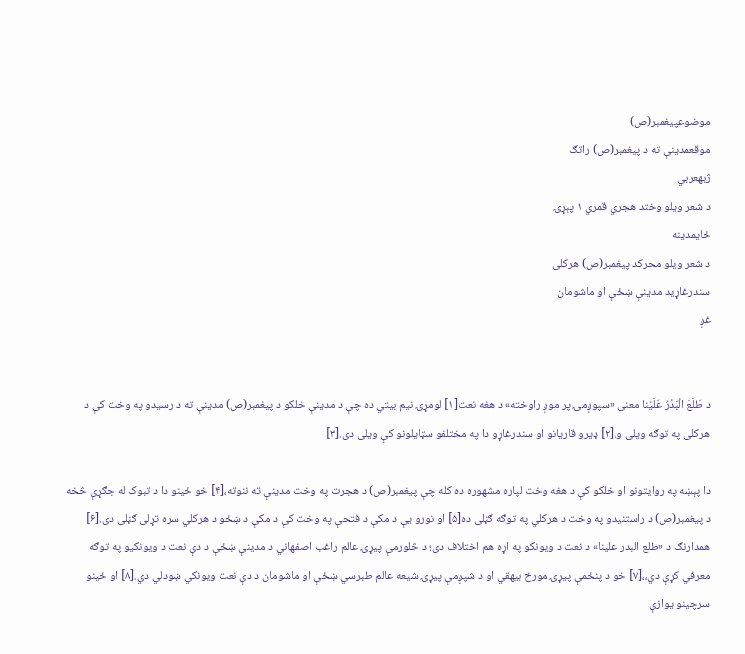موضوعپیغمبر(ص)
موقعمدینې ته د پیغمبر(ص) راتګ
ژبهعربي
د شعر ویلو وختد هجري قمري ۱ پېړۍ
ځایمدینه
د شعر ویلو محرکد پیغمبر(ص) هرکلی
سندرغاړید مدینې ښځې او ماشومان
غږ


د طَلَعَ الْبَدْرُ عَلَيْنا معنی «سپوږمۍ پر موږ راوخته» د هغه نعت[۱] لومړۍ نیم بیتي ده چې د مدینې خلکو د پیغمبر(ص) مدینې ته د رسیدو په وخت کې د هرکلی په توګه ویلی و.[۲] ډیرو قاریانو او سندرغاړو دا په مختلفو سټایلونو کې ویلی دی.[۳]

دا پېښه په روایتونو او خلکو کې د هغه وخت لپاره مشهوره ده کله چې پیغمبر(ص) د هجرت په وخت مدینې ته ننوته،[۴] خو ځینو دا د تبوک له جګړې څخه د پیغمبر(ص) د راستنیدو په وخت د هرکلي په توګه ګڼلی ده[۵] او نورو یې د مکې د فتحې په وخت کې د مکې د ښځو د هرکلي سره تړلی ګڼلی دی.[۶] همدارنګ د «طلع البدر علینا» د نعت د ویونکو په اړه هم اختلاف دی؛ د څلورمې پیړۍ عالم راغب اصفهاني د مدینې ښځې د دې نعت د ویونکیو په توګه معرفي کړې دي،،[۷] خو د پنځمې پیړۍ مورخ بیهقي او د شپږمې پیړۍ شیعه عالم طبرسي ښځې او ماشومان د دې نعت ویونکي ښودلي دي.[۸] او ځینو سرچینو یوازې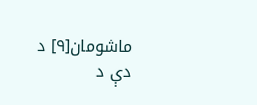ماشومان[۹] د دې د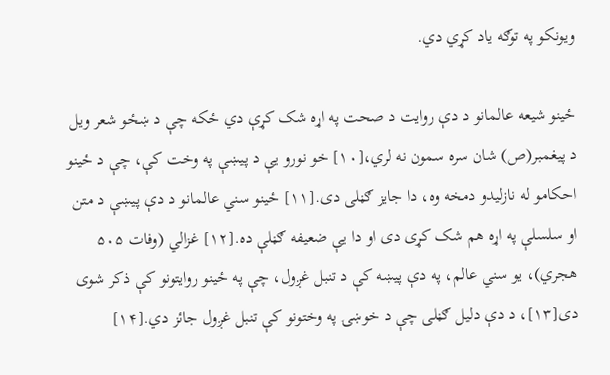ویونکو په توګه یاد کړي دي.

ځینو شیعه عالمانو د دې روایت د صحت په اړه شک کړې دي ځکه چې د ښځو شعر ویل د پیغمبر(ص) شان سره سمون نه لري،[۱۰] خو نورو یې د پیښې په وخت کې، چې د ځینو احکامو له نازلیدو دمخه وه، دا جایز ګڼلی دی.[۱۱] ځینو سني عالمانو د دې پیښې د متن او سلسلې په اړه هم شک کړی دی او دا یې ضعیفه ګڼلې ده.[۱۲] غزالي (وفات ۵۰۵ هجري)، یو سني عالم، په دې پیښه کې د تنبل غږول، چې په ځینو روایتونو کې ذکر شوی دی[۱۳]، د دې دلیل ګڼلی چې د خوښۍ په وختونو کې تنبل غږول جائز دي.[۱۴]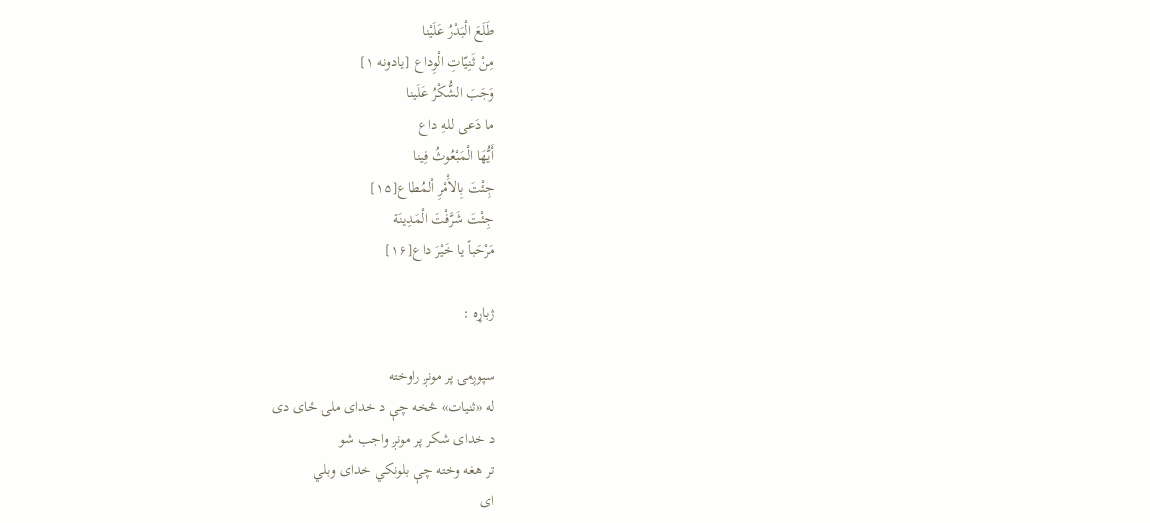طَلَعَ الْبَدْرُ عَلَیْنا
مِنْ ثَنِیّاتِ الْوِداع [یادونه ۱]
وَجَبَ الشُّکْرُ عَلَینا
ما دَعی للهِ داع
أَیُّهَا الْمَبْعُوثُ فِینا
جِئْتَ بِالاَْمْرِ اْلمُطاع[۱۵]
جِئْتَ شَرَّفْتَ الْمَدِینَة
مَرْحَباً یا خَیْرَ داع[۱۶]

ژباړه :

سپوږمۍ پر مونږ راوخته
له «ثنیات» څخه چې د خدای ملۍ ځای دی
د خدای شکر پر مونږ واجب شو
تر هغه وخته چې بلونکي خدای وبلي
ای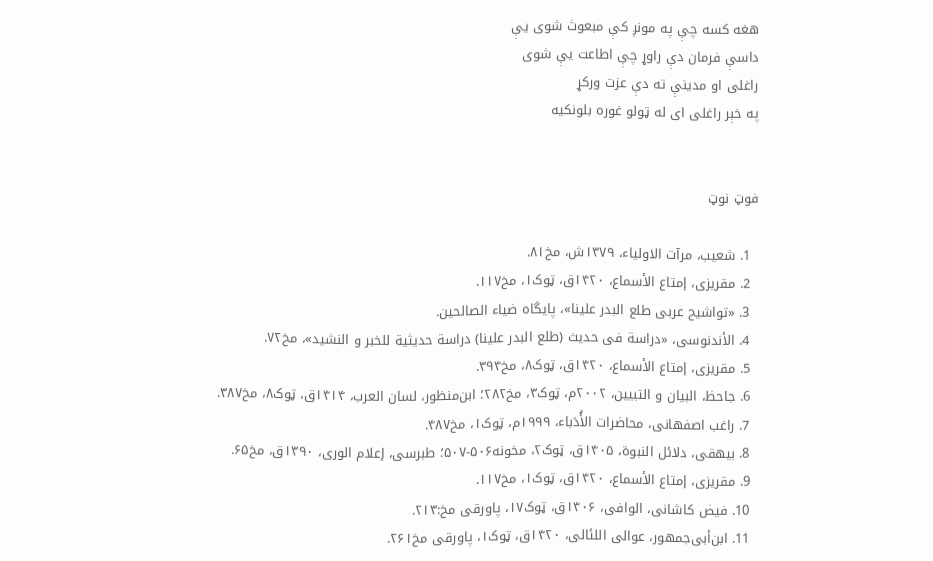هغه کسه چې په مونږ کې مبعوث شوی یې
داسې فرمان دې راوړ چې اطاعت یې شوی
راغلی او مدینې ته دې عزت ورکړ
په خېر راغلی ای له ټولو غوره بلونکيه


فوټ نوټ

  1. شعیب، مرآت الاولیاء، ۱۳۷۹ش، مخ۸۱.
  2. مقریزی، إمتاع الأسماع، ۱۴۲۰ق، ټوک۱، مخ۱۱۷.
  3. «تواشیح عربی طلع البدر علینا»، پایگاه ضیاء الصالحین.
  4. الأندنوسی، «دراسة فی حدیث (طلع البدر علینا) دراسة حدیثیة للخبر و النشید»، مخ۷۲.
  5. مقریزی، إمتاع الأسماع، ۱۴۲۰ق، ټوک۸، مخ۳۹۴.
  6. جاحظ، البیان و التبیین، ۲۰۰۲م، ټوک۳، مخ۲۸۲؛ ابن‌منظور، لسان العرب، ۱۴۱۴ق، ټوک۸، مخ۳۸۷.
  7. راغب اصفهانی، محاضرات الأُدَباء، ۱۹۹۹م، ټوک۱، مخ۴۸۷.
  8. بیهقی، دلائل النبوة، ۱۴۰۵ق، ټوک۲، مخونه۵۰۶-۵۰۷؛ طبرسی، إعلام الوری، ۱۳۹۰ق، مخ۶۵.
  9. مقریزی، إمتاع الأسماع، ۱۴۲۰ق، ټوک۱، مخ۱۱۷.
  10. فیض کاشانی، الوافی، ۱۴۰۶ق، ټوک۱۷، پاورقی مخ:۲۱۳.
  11. ابن‌أبی‌جمهور، عوالی اللئالی، ۱۴۲۰ق، ټوک۱، پاورقی مخ۲۶۱.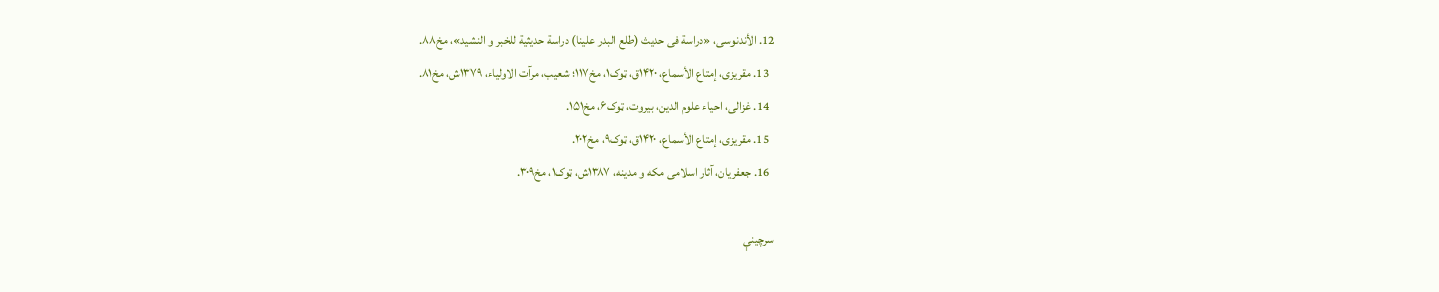12. الأندنوسی، «دراسة فی حدیث (طلع البدر علینا) دراسة حدیثیة للخبر و النشید»، مخ۸۸.
  13. مقریزی، إمتاع الأسماع، ۱۴۲۰ق، ټوک۱، مخ۱۱۷؛ شعیب، مرآت الاولیاء، ۱۳۷۹ش، مخ۸۱.
  14. غزالی، احیاء علوم الدین، بیروت، ټوک۶، مخ۱۵۱.
  15. مقریزی، إمتاع الأسماع، ۱۴۲۰ق، ټوک۹، مخ۲۰۲.
  16. جعفریان، آثار اسلامی مکه و مدینه، ۱۳۸۷ش، ټوک۱، مخ۳۰۹.

سرچينې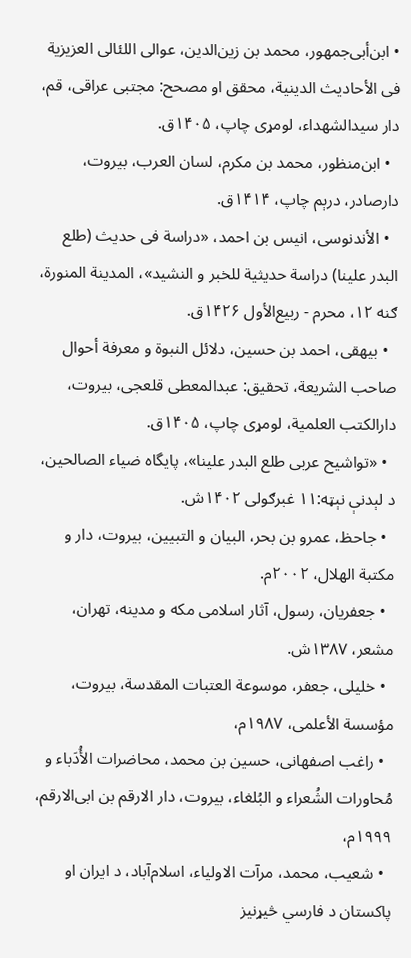• ابن‌أبی‌جمهور، محمد بن زین‌الدین، عوالی اللئالی العزیزیة فی الأحادیث الدینیة، محقق او مصحح: مجتبی عراقی، قم، دار سیدالشهداء، لومړی چاپ، ۱۴۰۵ق.
  • ابن‌منظور، محمد بن مکرم، لسان العرب، بیروت، دارصادر، درېم چاپ، ۱۴۱۴ق.
  • الأندنوسی، انیس بن احمد، «دراسة فی حدیث (طلع البدر علینا) دراسة حدیثیة للخبر و النشید»، المدینة المنورة، ګنه ۱۲، محرم - ربیع‌الأول ۱۴۲۶ق.
  • بیهقی، احمد بن حسین، دلائل النبوة و معرفة أحوال صاحب الشریعة، تحقیق: عبدالمعطی قلعجی، بیروت، دارالکتب العلمیة، لومړی چاپ، ۱۴۰۵ق.
  • «تواشیح عربی طلع البدر علینا»، پایگاه ضیاء الصالحین، د لېدنې نېټه:۱۱ غبرګولی ۱۴۰۲ش.
  • جاحظ، عمرو بن بحر، البیان و التبیین، بیروت، دار و مکتبة الهلال، ۲۰۰۲م.
  • جعفریان، رسول، آثار اسلامی مکه و مدینه، تهران، مشعر، ۱۳۸۷ش.
  • خلیلی، جعفر، موسوعة العتبات المقدسة، بیروت، مؤسسة الأعلمی، ۱۹۸۷م،
  • راغب اصفهانی، حسین بن محمد، محاضرات الأُدَباء و مُحاورات الشُعراء و البُلغاء، بیروت، دار الارقم بن ابی‌الارقم، ۱۹۹۹م،
  • شعیب، محمد، مرآت الاولیاء، اسلام‌آباد، د ایران او پاکستان د فارسي څیړنیز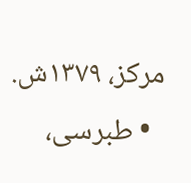مرکز، ۱۳۷۹ش.
  • طبرسی،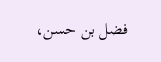فضل بن حسن،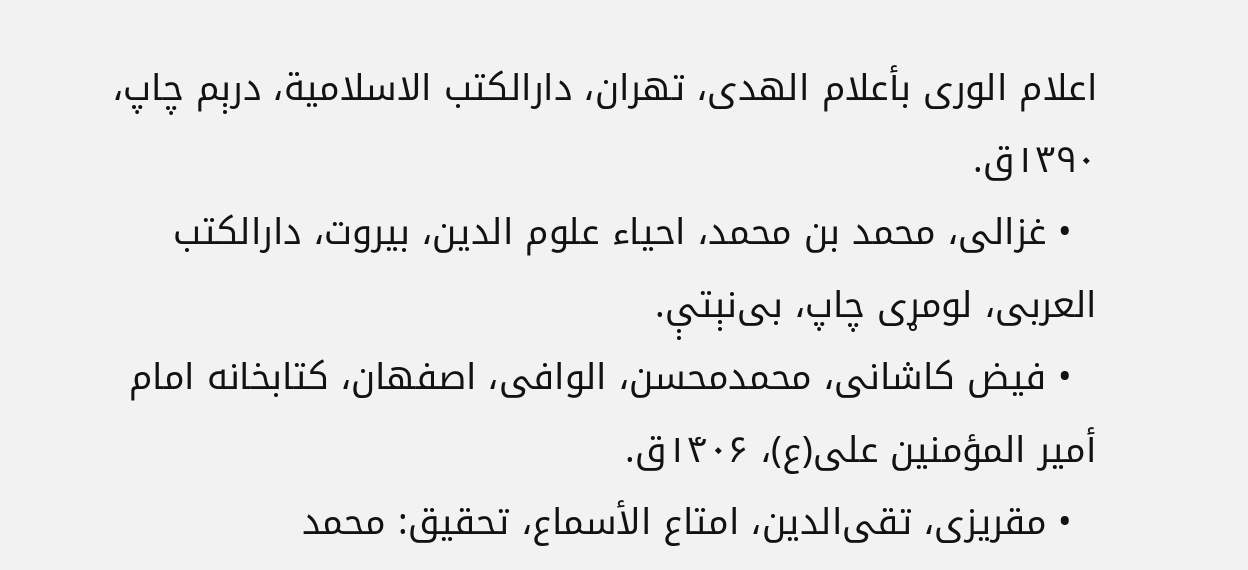اعلام الوری بأعلام الهدی، تهران، دارالکتب الاسلامیة، درېم چاپ، ۱۳۹۰ق.
  • غزالی، محمد بن محمد، احیاء علوم الدین، بیروت، دارالکتب العربی، لومړی چاپ، بی‌نېتې.
  • فیض کاشانی، محمدمحسن، الوافی، اصفهان، کتابخانه امام أمیر المؤمنین علی(ع)، ۱۴۰۶ق.
  • مقریزی، تقی‌الدین، امتاع الأسماع، تحقیق: محمد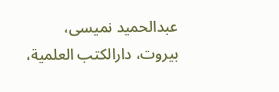عبدالحمید نمیسی، بیروت، دارالکتب العلمیة،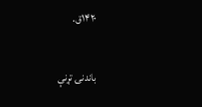۱۴۲۰ق.

باندنۍ تړنې